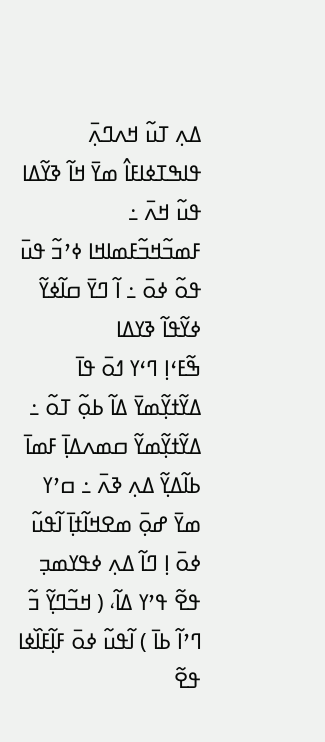ߡߍ߲ ߠߎ߬ ߞߍߣߍ߲߫ ߟߊߒߠߦߊߓߊ߮ ߘߌ߫ ߞߊ߬ ߢߌ߬ߡߊ ߟߎ߬ ߞߍ߫ ߸ ߓߘߏ߬ߞߏ߬ߓߘߊߞߊ ߦߴߏ߬ ߟߎ߫ ߟߋ߬ ߦߋ߫ ߸ ߊ߬ ߣߌ߫ ߛߊ߬ߦߌ߬ ߦߌ߬ߟߊ߬ ߢߌߡߊ
ߒ߬ߓߵߊ߲ ߣߵߌ ߗߋ߫ ߟߊ߫ ߡߌ߬ߙߌ߲߬ߘߌ߫ ߡߊ߬ ߕߋ߲߬ ߠߋ߬ ߸ ߡߌ߬ߙߌ߲߬ߘߌ߬ ߛߘߍߡߊ߲߫ ߓߘߊ߫ ߕߊ߬ߡߌ߲߬ ߡߍ߲ ߢߍ߫ ߸ ߛߴߌ ߘߌ߫ ߝߋ߲߫ ߘߐߞߊ߬ߙߊ߲߫ ߊ߬ߟߎ߬ ߦߋ߫ ߊ߲ ߣߊ߬ ߡߍ߲ ߦߟߌߘߏ߲ ߟߐ߬ ߟߴߌ ߡߊ߬، ( ߞߏ߬ߣߌ߲߬ ߏ߬ ߣߴߊ߬ ߕߊ߫ ) ߊ߬ߟߎ߬ ߦߋ߫ ߓߊ߲߬ߓߊ߰ߦߊ ߟߐ߬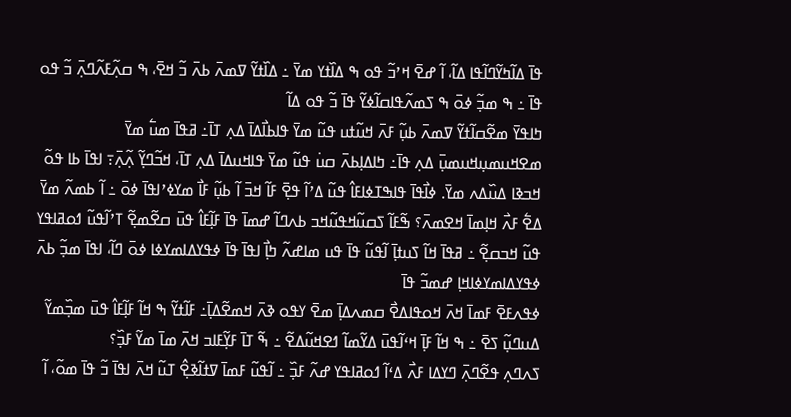ߟߊ߫ ߡߊ߬ߤߌ߬ߣߊ߬ߟߊ ߡߊ߬، ߊ߬ ߝߐ߫ ߞߴߏ߬ ߟߋ ߒ ߡߊ߰ߙߌ ߘߌ߫ ߸ ߡߊ߰ߙߌ߬ ߜߘߍ߫ ߕߍ߫ ߏ߬ ߞߐ߫، ߒ ߛߍ߲߬ߓߍ߬ߣߍ߲߫ ߏ߬ ߟߋ ߟߊ߫ ߸ ߒ ߘߏ߲߬ ߦߋ߫ ߒ ߖߘߍ߬ߟߊߛߊ߬ߦߌ߬ ߟߊ߫ ߏ߬ ߟߋ ߡߊ߬
ߤߊߟߌ߫ ߘߐ߬ߛߊ߬ߙߌ߬ ߜߘߍ߫ ߕߎ߲߬ ߓߍ߫ ߞߎ߬ߙߎ ߟߎ߬ ߘߌ߫ ߟߊߕߊ߯ߡߊ߫ ߡߍ߲ ߠߊ߫߸ ߥߟߊ߫ ߘߎ߱ ߘߌ߫ ߘߐߞߎߘߎ߲ߞߎߘߎ߲߫ ߡߍ߲ ߟߊ߫߸ ߤߊߡߊ߲ߕߍ߫ ߛߎ߭ ߟߎ߬ ߘߌ߫ ߟߊߞߎߡߊ߫ ߡߍ߲ ߠߊ߫، ߞߏ߬ߣߌ߲߬ ߍ߲߬ߍ߲߫߹ ߊߟߊ߫ ߕߊ ߟߋ߬ ߞߏߢߊ ߡߎ߰ߡߍ ߘߌ߫. ߦߊ߯ߟߊ߫ ߟߊߒߠߦߊߓߊ߮ ߟߎ߬ ߡߴߊ߬ ߟߐ߲߫ ߓߊ߬ ߞߏ߫ ߊ߬ ߕߎ߲߬ ߓߊ߯ ߘߌߦߴߊߟߊ߫ ߦߋ߫ ߸ ߊ߬ ߕߘߍ߬ ߘߌ߫ ߡߐ߱ ߓߍ߯ ߞߊ߲ߘߊ߫ ߞߐߘߍ߫؟ ߒ߬ߓߊ߬ ߖߛߎ߬ߞߟߎ߬ߞߏ ߕߍߣߊ߬ ߝߘߊ߫ ߟߊ߫ ߓߊ߲߬ߓߊ߮ ߟߎ߫ ߛߐ߬ߘߐ߲߬ ߠߴߊ߬ߟߎ߬ ߗߋߥߊߟߌ ߟߎ߬ ߞߏߛߐ߲߬ ߸ ߥߟߊ߫ ߞߊ߬ ߖߎߙߊ߲߫ ߊ߬ߟߎ߬ ߟߊ߫ ߟߎ ߘߊߝߍ߬ ߤߊ߲߯ ߊߟߊ߫ ߟߊ߫ ߦߟߌߡߊߘߌߦߊ ߦߋ߫ ߣߊ߬، ߊߟߊ߫ ߘߏ߲߬ ߕߍ߫ ߦߟߌߡߊߘߌߦߊߞߊ߲ ߝߘߏ߬ ߟߊ߫
ߦߟߍߓߐ߫ ߓߘߊ߫ ߞߍ߫ ߞߋߟߊߡߐ߯ ߛߘߍߡߊ߲߫ ߘߐ߫ ߌߟߋ ߢߍ߫ ߞߘߐ߬ߡߊ߲߫߸ ߓߊ߬ߙߌ߬ ߒ ߞߊ߬ ߓߊ߲߬ߓߊ߮ ߟߎ߫ ߘߏ߲߰ߘߌ߬ ߡߎߣߎ߲߬ ߖߐ߫ ߸ ߒ ߞߊ߬ ߓߊ߲߫ ߞߵߊ߬ߟߎ߫ ߡߌ߬ߘߊ߬ ߗߐߞߎ߬ߡߐ߬ ߸ ߒ߬ ߠߊ߫ ߓߌ߲߬ߓߊߏ ߞߍ߫ ߘߊ߫ ߘߌ߬ ߓߏ߲߰؟
ߖߍߣߍ߲ ߟߐ߬ߣߍ߲߫ ߣߌߡߊ ߓߍ߯ ߡߵߊ߬ ߗߋߥߊߟߌ ߝߍ߬ ߓߏ߲߰ ߸ ߊ߬ߟߎ߬ ߓߘߊ߫ ߜߙߊ߬ߢߐ߲߮ ߠߎ߬ ߞߍ߫ ߊߟߊ߫ ߏ߬ ߟߊ߫ ߘߋ߬، ߊ߬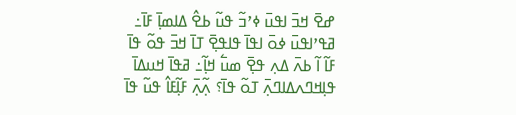ߝߐ߫ ߞߏ߫ ߊߟߎ߫ ߦߴߏ߬ ߟߎ߬ ߕߐ߮ ߡߊߘߊ߲߫ ߓߊ߫߸ ߥߟߴߊߟߎ߫ ߦߋ߫ ߊߟߊ߫ ߟߊߟߐ߲߫ ߠߊ߫ ߞߏ߫ ߟߋ߬ ߟߊ߫ ߓߊ߬ ߊ߬ ߕߍ߫ ߡߍ߲ ߟߐ߲߫ ߘߎ߱ ߞߊ߲߬߸ ߥߟߊ߫ ߞߎߡߊ߫ ߟߊ߲ߞߣߍߡߊߣߍ߲߫ ߠߋ߬ ߟߊ߫؟ ߍ߲߬ߍ߲߫ ߓߊ߲߬ߓߊ߮ ߟߎ߬ ߟߊ߫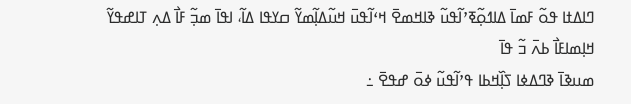ߣߊߡߙߊ ߟߋ߬ ߓߘߊ߫ ߡߊߗߋ߲߬ߧߴߊ߬ߟߎ߬ ߢߊߞߘߐ߫ ߞߵߊ߬ߟߎ߫ ߞߎ߬ߡߊ߲߬ߘߌ߬ ߛߌߟߊ ߡߊ߬، ߊߟߊ߫ ߘߏ߲߬ ߓߊ߯ ߡߍ߲ ߠߊߝߟߌ߬ ߞߊ߲ߘߊߓߊ߯ ߕߍ߫ ߏ߬ ߟߊ߫
ߘߎߢߊ߫ ߢߣߡߦߊ ߖߊ߲߰ߞߕߊ ߟߴߊ߬ߟߎ߬ ߦߋ߫ ߝߟߐ߫ ߸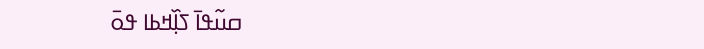ߛߎ߬ߟߊ߫ ߖߊ߲߰ߞߕߊ ߟߋ߫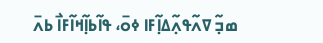ߘߏ߲߬ ߜߍ߬ߟߍ߲߬ߡߊ߲߬ߓߊ ߦߋ߫، ߟߊ߬ߕߊ߲߬ߞߊ߬ߓߊ߯ ߕߍ߫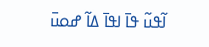ߊ߬ߟߎ߬ ߟߊ߫ ߊߟߊ߫ ߡߊ߬ ߝߋߎ߫